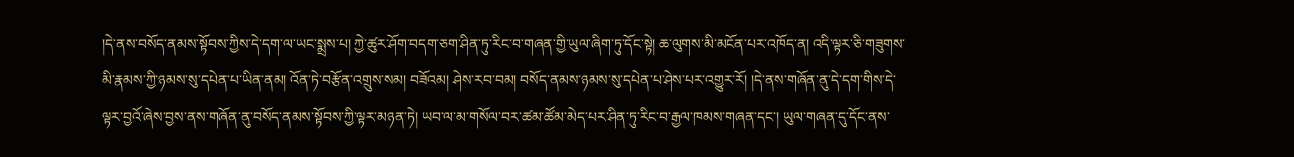།དེ་ནས་བསོད་ནམས་སྟོབས་ཀྱིས་དེ་དག་ལ་ཡང་སྨྲས་པ། ཀྱེ་ཚུར་ཤོག་བདག་ཅག་ཤིན་ཏུ་རིང་བ་གཞན་གྱི་ཡུལ་ཞིག་ཏུ་དོང་སྟེ། ཆ་ལུགས་མི་མངོན་པར་འཁོད་ན། འདི་ལྟར་ཅི་གཟུགས་མི་རྣམས་ཀྱི་ཉམས་སུ་དཔེན་པ་ཡིན་ནམ། འོན་ཏེ་བརྩོན་འགྲུས་སམ། བཟོའམ། ཤེས་རབ་བམ། བསོད་ནམས་ཉམས་སུ་དཔེན་པ་ཤེས་པར་འགྱུར་རོ། །དེ་ནས་གཞོན་ནུ་དེ་དག་གིས་དེ་ལྟར་བྱའོ་ཞེས་བྱས་ནས་གཞོན་ནུ་བསོད་ནམས་སྟོབས་ཀྱི་ལྟར་མཉན་ཏེ། ཡབ་ལ་མ་གསོལ་བར་ཚམ་ཚོམ་མེད་པར་ཤིན་ཏུ་རིང་བ་རྒྱལ་ཁམས་གཞན་དང་། ཡུལ་གཞན་དུ་དོང་ནས་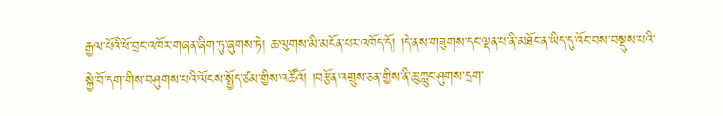རྒྱལ་པོའི་ཕོ་བྲང་འཁོར་གཞན་ཞིག་ཏུ་ཞུགས་ཏེ། ཆ་ལུགས་མི་མངོན་པར་འཁོད་དོ། །དེ་ནས་གཟུགས་དང་ལྡན་པ་ནི་མཐོང་ན་ཡིད་དུ་འོང་བས་བསྡུས་པའི་སྐྱེ་བོ་དག་གིས་བཤུགས་པའི་ལོངས་སྤྱོད་ཙམ་གྱིས་འཚོའོ། །བརྩོན་འགྲུས་ཅན་གྱིས་ནི་ཆུ་ཀླུང་ཤུགས་དྲག་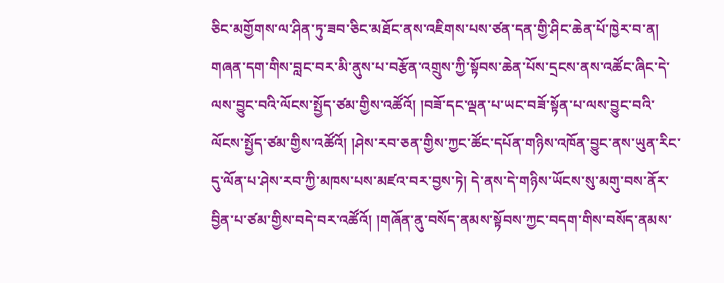ཅིང་མགྱོགས་ལ་ཤིན་ཏུ་ཟབ་ཅིང་མཐོང་ནས་འཇིགས་པས་ཙན་དན་གྱི་ཤིང་ཆེན་པོ་ཁྱེར་བ་ན། གཞན་དག་གིས་བླང་བར་མི་ནུས་པ་བརྩོན་འགྲུས་ཀྱི་སྟོབས་ཆེན་པོས་དྲངས་ནས་འཚོང་ཞིང་དེ་ལས་བྱུང་བའི་ལོངས་སྤྱོད་ཙམ་གྱིས་འཚོའོ། །བཟོ་དང་ལྡན་པ་ཡང་བཟོ་སྟོན་པ་ལས་བྱུང་བའི་ལོངས་སྤྱོད་ཙམ་གྱིས་འཚོའོ། །ཤེས་རབ་ཅན་གྱིས་ཀྱང་ཚོང་དཔོན་གཉིས་འཁོན་བྱུང་ནས་ཡུན་རིང་དུ་ལོན་པ་ཤེས་རབ་ཀྱི་མཁས་པས་མཛའ་བར་བྱས་ཏེ། དེ་ནས་དེ་གཉིས་ཡོངས་སུ་མགུ་བས་ནོར་བྱིན་པ་ཙམ་གྱིས་བདེ་བར་འཚོའོ། །གཞོན་ནུ་བསོད་ནམས་སྟོབས་ཀྱང་བདག་གིས་བསོད་ནམས་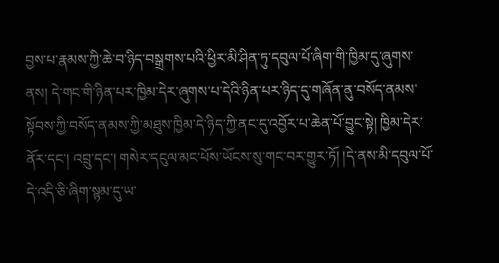བྱས་པ་རྣམས་ཀྱི་ཆེ་བ་ཉིད་བསྒྲགས་པའི་ཕྱིར་མི་ཤིན་ཏུ་དབུལ་པོ་ཞིག་གི་ཁྱིམ་དུ་ཞུགས་ནས། དེ་གང་གི་ཉིན་པར་ཁྱིམ་དེར་ཞུགས་པ་དེའི་ཉིན་པར་ཉིད་དུ་གཞོན་ནུ་བསོད་ནམས་སྟོབས་ཀྱི་བསོད་ནམས་ཀྱི་མཐུས་ཁྱིམ་དེ་ཉིད་ཀྱི་ནང་དུ་འབྱོར་པ་ཆེན་པོ་བྱུང་སྟེ། ཁྱིམ་དེར་ནོར་དང་། འབྲུ་དང་། གསེར་དངུལ་མང་པོས་ཡོངས་སུ་གང་བར་གྱུར་ཏོ། །དེ་ནས་མི་དབུལ་པོ་དེ་འདི་ཅི་ཞིག་སྙམ་དུ་ཡ་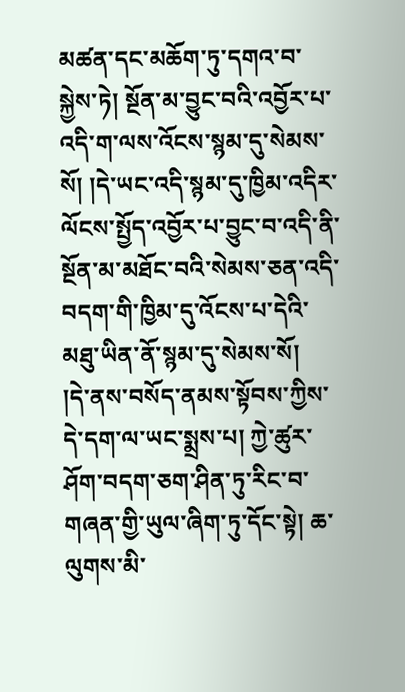མཚན་དང་མཆོག་ཏུ་དགའ་བ་སྐྱེས་ཏེ། སྔོན་མ་བྱུང་བའི་འབྱོར་པ་འདི་ག་ལས་འོངས་སྙམ་དུ་སེམས་སོ། །དེ་ཡང་འདི་སྙམ་དུ་ཁྱིམ་འདིར་ལོངས་སྤྱོད་འབྱོར་པ་བྱུང་བ་འདི་ནི་སྔོན་མ་མཐོང་བའི་སེམས་ཅན་འདི་བདག་གི་ཁྱིམ་དུ་འོངས་པ་དེའི་མཐུ་ཡིན་ནོ་སྙམ་དུ་སེམས་སོ།
།དེ་ནས་བསོད་ནམས་སྟོབས་ཀྱིས་དེ་དག་ལ་ཡང་སྨྲས་པ། ཀྱེ་ཚུར་ཤོག་བདག་ཅག་ཤིན་ཏུ་རིང་བ་གཞན་གྱི་ཡུལ་ཞིག་ཏུ་དོང་སྟེ། ཆ་ལུགས་མི་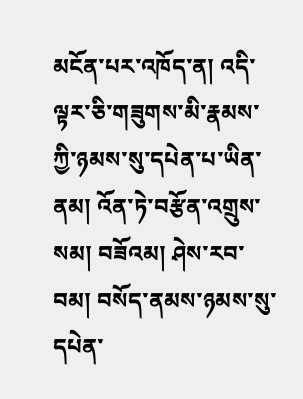མངོན་པར་འཁོད་ན། འདི་ལྟར་ཅི་གཟུགས་མི་རྣམས་ཀྱི་ཉམས་སུ་དཔེན་པ་ཡིན་ནམ། འོན་ཏེ་བརྩོན་འགྲུས་སམ། བཟོའམ། ཤེས་རབ་བམ། བསོད་ནམས་ཉམས་སུ་དཔེན་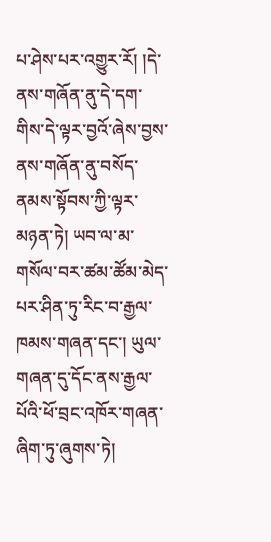པ་ཤེས་པར་འགྱུར་རོ། །དེ་ནས་གཞོན་ནུ་དེ་དག་གིས་དེ་ལྟར་བྱའོ་ཞེས་བྱས་ནས་གཞོན་ནུ་བསོད་ནམས་སྟོབས་ཀྱི་ལྟར་མཉན་ཏེ། ཡབ་ལ་མ་གསོལ་བར་ཚམ་ཚོམ་མེད་པར་ཤིན་ཏུ་རིང་བ་རྒྱལ་ཁམས་གཞན་དང་། ཡུལ་གཞན་དུ་དོང་ནས་རྒྱལ་པོའི་ཕོ་བྲང་འཁོར་གཞན་ཞིག་ཏུ་ཞུགས་ཏེ།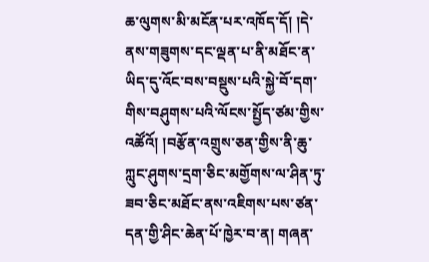ཆ་ལུགས་མི་མངོན་པར་འཁོད་དོ། །དེ་ནས་གཟུགས་དང་ལྡན་པ་ནི་མཐོང་ན་ཡིད་དུ་འོང་བས་བསྡུས་པའི་སྐྱེ་བོ་དག་གིས་བཤུགས་པའི་ལོངས་སྤྱོད་ཙམ་གྱིས་འཚོའོ། །བརྩོན་འགྲུས་ཅན་གྱིས་ནི་ཆུ་ཀླུང་ཤུགས་དྲག་ཅིང་མགྱོགས་ལ་ཤིན་ཏུ་ཟབ་ཅིང་མཐོང་ནས་འཇིགས་པས་ཙན་དན་གྱི་ཤིང་ཆེན་པོ་ཁྱེར་བ་ན། གཞན་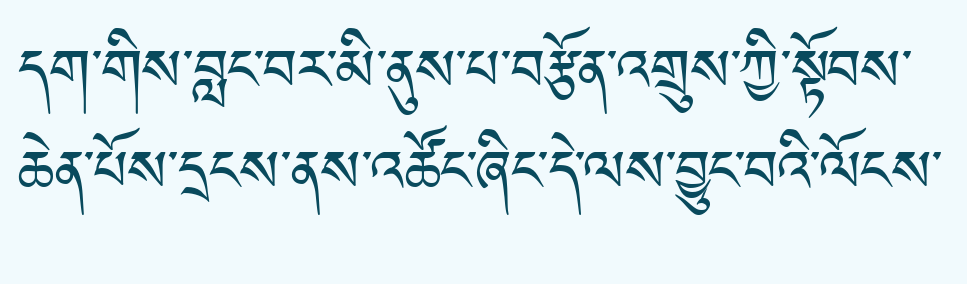དག་གིས་བླང་བར་མི་ནུས་པ་བརྩོན་འགྲུས་ཀྱི་སྟོབས་ཆེན་པོས་དྲངས་ནས་འཚོང་ཞིང་དེ་ལས་བྱུང་བའི་ལོངས་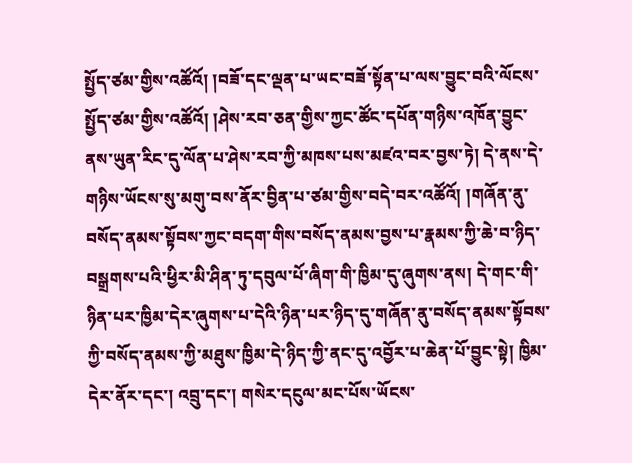སྤྱོད་ཙམ་གྱིས་འཚོའོ། །བཟོ་དང་ལྡན་པ་ཡང་བཟོ་སྟོན་པ་ལས་བྱུང་བའི་ལོངས་སྤྱོད་ཙམ་གྱིས་འཚོའོ། །ཤེས་རབ་ཅན་གྱིས་ཀྱང་ཚོང་དཔོན་གཉིས་འཁོན་བྱུང་ནས་ཡུན་རིང་དུ་ལོན་པ་ཤེས་རབ་ཀྱི་མཁས་པས་མཛའ་བར་བྱས་ཏེ། དེ་ནས་དེ་གཉིས་ཡོངས་སུ་མགུ་བས་ནོར་བྱིན་པ་ཙམ་གྱིས་བདེ་བར་འཚོའོ། །གཞོན་ནུ་བསོད་ནམས་སྟོབས་ཀྱང་བདག་གིས་བསོད་ནམས་བྱས་པ་རྣམས་ཀྱི་ཆེ་བ་ཉིད་བསྒྲགས་པའི་ཕྱིར་མི་ཤིན་ཏུ་དབུལ་པོ་ཞིག་གི་ཁྱིམ་དུ་ཞུགས་ནས། དེ་གང་གི་ཉིན་པར་ཁྱིམ་དེར་ཞུགས་པ་དེའི་ཉིན་པར་ཉིད་དུ་གཞོན་ནུ་བསོད་ནམས་སྟོབས་ཀྱི་བསོད་ནམས་ཀྱི་མཐུས་ཁྱིམ་དེ་ཉིད་ཀྱི་ནང་དུ་འབྱོར་པ་ཆེན་པོ་བྱུང་སྟེ། ཁྱིམ་དེར་ནོར་དང་། འབྲུ་དང་། གསེར་དངུལ་མང་པོས་ཡོངས་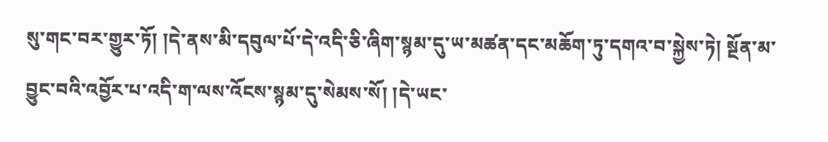སུ་གང་བར་གྱུར་ཏོ། །དེ་ནས་མི་དབུལ་པོ་དེ་འདི་ཅི་ཞིག་སྙམ་དུ་ཡ་མཚན་དང་མཆོག་ཏུ་དགའ་བ་སྐྱེས་ཏེ། སྔོན་མ་བྱུང་བའི་འབྱོར་པ་འདི་ག་ལས་འོངས་སྙམ་དུ་སེམས་སོ། །དེ་ཡང་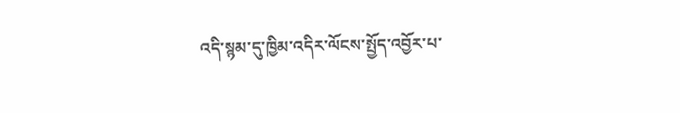འདི་སྙམ་དུ་ཁྱིམ་འདིར་ལོངས་སྤྱོད་འབྱོར་པ་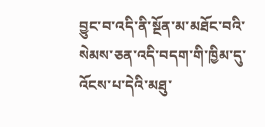བྱུང་བ་འདི་ནི་སྔོན་མ་མཐོང་བའི་སེམས་ཅན་འདི་བདག་གི་ཁྱིམ་དུ་འོངས་པ་དེའི་མཐུ་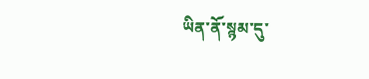ཡིན་ནོ་སྙམ་དུ་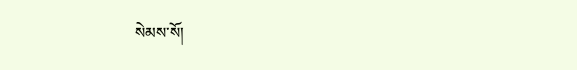སེམས་སོ།